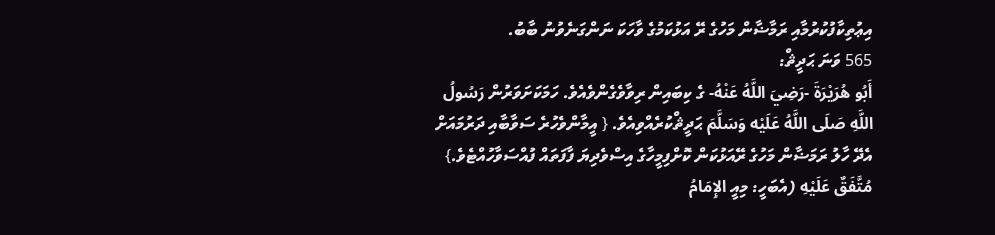އިޢުތިކާފުކުރުމާއި ރަމާޟާން މަހުގެ ރޭ އަޅުކަމުގެ ވާހަކަ ނަންގަނެވުނު ބާބު.
565 ވަނަ ޙަދީޘް:
أَبُو هُرَيْرَةَ -رَضِيَ اللَّهُ عَنْهُ- ގެ ކިބައިން ރިވާވެގެންވެއެވެ. ހަމަކަށަވަރުން رَسُولُ اللَّهِ صَلَى اللَّهُ عَلَيْه وَسَلَّمَ ޙަދީޘްކުރެއްވިއެވެ. { އީމާންވެހުރެ ސަވާބާއި ދަރުމައަށް އެދޭ ހާލު ރަމަޟާން މަހުގެ ރޭއަޅުކަން ކޮށްފިމީހާގެ އިސްވެދިޔަ ފާފަތައް ފުއްސަވާހުއްޓެވެ.}
مُتَّفَقٌ عَلَيْهِ (އެބަހީ: މިއީ الإِمَامُ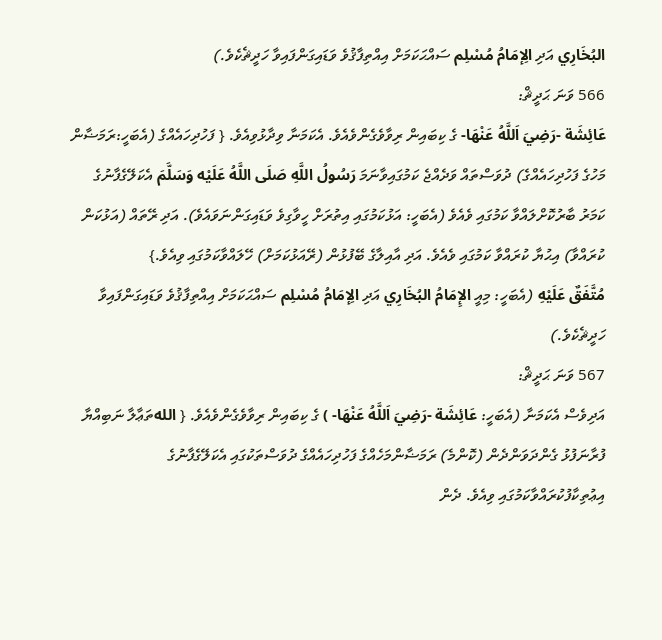البُخَارِي އަދި الِإمَامُ مُسْلِم ސައްޙަކަމަށް އިއްތިފާޤުވެ ވަޑައިގަންފައިވާ ހަދީޘެކެވެ.)
566 ވަނަ ޙަދީޘް:
عَائِشَة -رَضِيَ اَللَّهُ عَنْهَا- ގެ ކިބައިން ރިވާވެގެންވެއެވެ. އެކަމަނާ ވިދާޅުވިއެވެ. { ފަހުދިހައެއްގެ (އެބަހީ:ރަމަޟާން މަހުގެ ފަހުދިހައެއްގެ) ދުވަސްތައް ވަދެއްޖެ ކަމުގައިވާނަމަ رَسُولُ اللَّهِ صَلَى اللَّهُ عَلَيْه وَسَلَّمَ އެކަލޭގެފާނުގެ ކަމަރު ބާރުކޮށްލައްވާ ކަމުގައި ވެއެވެ (އެބަހީ: އަޅުކަމުގައި އިތުރަށް ހީވާގިވެ ވަޑައިގަންނަވައެވެ). އަދި ރޭތައް (އަޅުކަން ކުރައްވާ) އިޙުޔާ ކުރައްވާ ކަމުގައި ވެއެވެ. އަދި އާއިލާގެ ބޭފުޅުން (ރޭއަޅުކަމަށް) ހޭލައްވާކަމުގައި ވިއެވެ.}
مُتَّفَقٌ عَلَيْهِ (އެބަހީ: މިއީ الإِمَامُ البُخَارِي އަދި الِإمَامُ مُسْلِم ސައްޙަކަމަށް އިއްތިފާޤުވެ ވަޑައިގަންފައިވާ ހަދީޘެކެވެ.)
567 ވަނަ ޙަދީޘް:
އަދިވެސް އެކަމަނާ (އެބަހީ: عَائِشَة -رَضِيَ اَللَّهُ عَنْهَا- ) ގެ ކިބައިން ރިވާވެގެންވެއެވެ. { اللهތަޢާލާ ނަބިއްޔާ ފުރާނަފުޅު ގެންދަވަންދެން (ކޮންމެ) ރަމަޟާންމަހެއްގެ ފަހުދިހައެއްގެ ދުވަސްތަކުގައި އެކަލޭގެފާނުގެ އިޢުތިކާފުކުރައްވާކަމުގައި ވިއެވެ. ދެން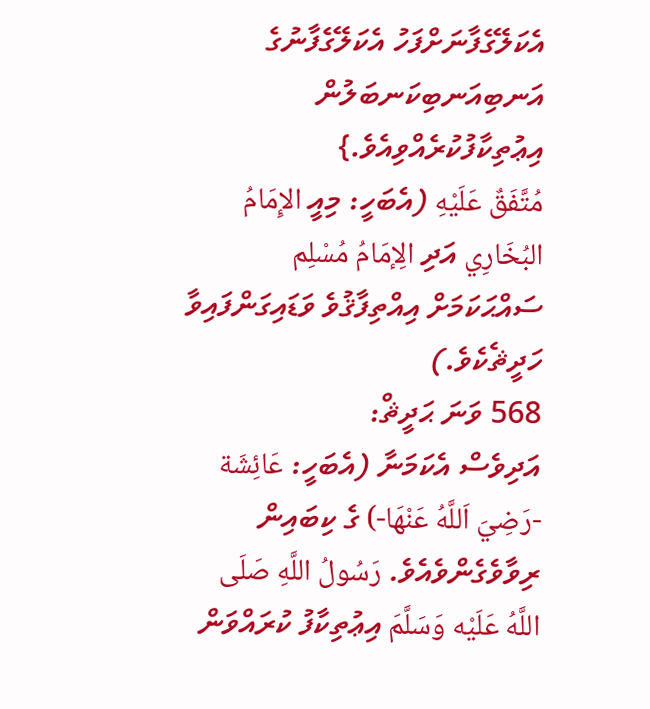އެކަލޭގެފާނަށްފަހު އެކަލޭގެފާނުގެ އަނބިއަނބިކަނބަލުން އިޢުތިކާފުކުރެއްވިއެވެ.}
مُتَّفَقٌ عَلَيْهِ (އެބަހީ: މިއީ الإِمَامُ البُخَارِي އަދި الِإمَامُ مُسْلِم ސައްޙަކަމަށް އިއްތިފާޤުވެ ވަޑައިގަންފައިވާ ހަދީޘެކެވެ.)
568 ވަނަ ޙަދީޘް:
އަދިވެސް އެކަމަނާ (އެބަހީ: عَائِشَة -رَضِيَ اَللَّهُ عَنْهَا-) ގެ ކިބައިން ރިވާވެގެންވެއެވެ. رَسُولُ اللَّهِ صَلَى اللَّهُ عَلَيْه وَسَلَّمَ އިޢުތިކާފު ކުރައްވަން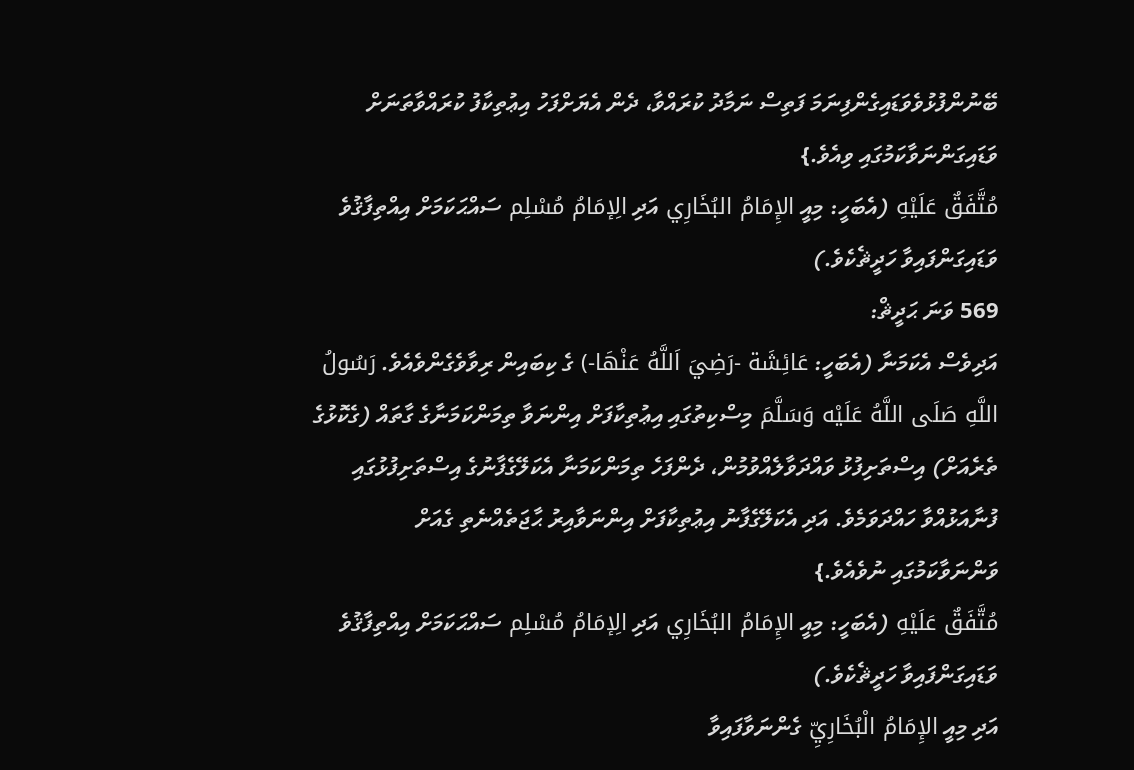ބޭނުންފުޅުވެވަޑައިގެންފިނަމަ ފަތިސް ނަމާދު ކުރައްވާ، ދެން އެޔަށްފަހު އިޢުތިކާފު ކުރައްވާތަނަށް ވަޑައިގަންނަވާކަމުގައި ވިއެވެ.}
مُتَّفَقٌ عَلَيْهِ (އެބަހީ: މިއީ الإِمَامُ البُخَارِي އަދި الِإمَامُ مُسْلِم ސައްޙަކަމަށް އިއްތިފާޤުވެ ވަޑައިގަންފައިވާ ހަދީޘެކެވެ.)
569 ވަނަ ޙަދީޘް:
އަދިވެސް އެކަމަނާ (އެބަހީ: عَائِشَة -رَضِيَ اَللَّهُ عَنْهَا-) ގެ ކިބައިން ރިވާވެގެންވެއެވެ. رَسُولُ اللَّهِ صَلَى اللَّهُ عَلَيْه وَسَلَّمَ މިސްކިތުގައި އިޢުތިކާފަށް އިންނަވާ ތިމަންކަމަނާގެ ގާތައް (ގެކޮޅުގެ ތެރެއަށް) އިސްތަށިފުޅު ވައްދަވާލެއްވުމުން، ދެންފަހެ ތިމަންކަމަނާ އެކަލޭގެފާނުގެ އިސްތަށިފުޅުގައި ފުނާއަޅުއްވާ ހައްދަވަމެވެ. އަދި އެކަލޭގެފާނު އިޢުތިކާފަށް އިންނަވާއިރު ޙާޖަތެއްނެތި ގެއަށް ވަންނަވާކަމުގައި ނުވެއެވެ.}
مُتَّفَقٌ عَلَيْهِ (އެބަހީ: މިއީ الإِمَامُ البُخَارِي އަދި الِإمَامُ مُسْلِم ސައްޙަކަމަށް އިއްތިފާޤުވެ ވަޑައިގަންފައިވާ ހަދީޘެކެވެ.)
އަދި މިއީ الإِمَامُ الْبُخَارِيِّ ގެންނަވާފައިވާ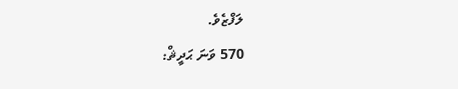ލަފްޒެވެ.
570 ވަނަ ޙަދީޘް: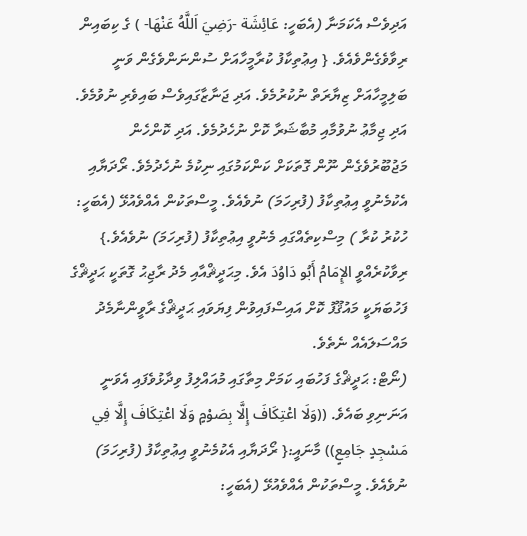އަދިވެސް އެކަމަނާ (އެބަހީ: عَائِشَة -رَضِيَ اَللَّهُ عَنْهَا- ) ގެ ކިބައިން ރިވާވެގެންވެއެވެ. { އިޢުތިކާފު ކުރާމީހާއަށް ސުންނަންވެގެން ވަނީ ބަލިމީހާއަށް ޒިޔާރަތް ނުކުރުމެވެ. އަދި ޖަނާޒާގައިވެސް ބައިވެރި ނުވުމެވެ. އަދި ޖިމާޢު ނުވުމާއި މުބާޝަރާ ކޮށް ނުހެދުމެވެ. އަދި ކޮންހެން މަޖުބޫރުވެގެން ނޫން ގޮތަކަށް ކަންކަމުގައި ނިކުމެ ނުހެދުމެވެ. ރޯދަޔާއި އެކުމެނުވީ އިޢުތިކާފު (ފުރިހަމަ) ނުވެއެވެ. މީސްތަކުން އެއްވެއުޅޭ (އެބަހީ: ހުކުރު ކުރާ ) މިސްކިތެއްގައި މެނުވީ އިޢުތިކާފު (ފުރިހަމަ) ނުވެއެވެ.}
ރިވާކުރެއްވީ الإِمَامُ أَبُو دَاوُدَ އެވެ. މިޙަދީޘްއާއި މެދު ރާޖިޙު ގޮތަކީ ޙަދީޘްގެ ފަހުބަޔަކީ މައުޤޫފު ކޮށް އައިސްފައިވުން ފިޔަވައި ޙަދީޘްގެ ރާވީންނާމެދު މައްސަލައެއް ނެތެވެ.
(ނޯޓް: ޙަދީޘްގެ ފަހުބައި ކަމަށް މިތާގައި މުއައްލިފު ވިދާޅުވެފައި އެވަނީ އަނަނިވި ބައެވެ. ((وَلَا اعْتِكَافَ إِلَّا بِصَوْمٍ وَلَا اعْتِكَافَ إِلَّا فِي مَسْجِدٍ جَامِعٍ)) މާނައީ:{ ރޯދަޔާއި އެކުމެނުވީ އިޢުތިކާފު (ފުރިހަމަ) ނުވެއެވެ. މީސްތަކުން އެއްވެއުޅޭ (އެބަހީ: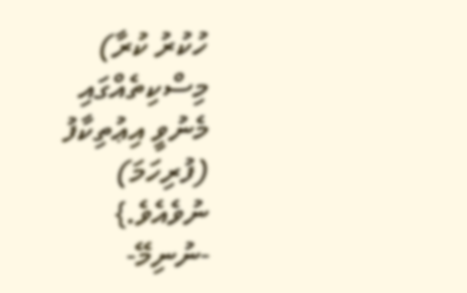ހުކުރު ކުރާ) މިސްކިތެއްގައި މެނުވީ އިޢުތިކާފު (ފުރިހަމަ) ނުވެއެވެ.}
-ނުނިމޭ-